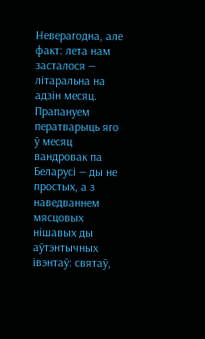Неверагодна, але факт: лета нам засталося — літаральна на адзін месяц. Прапануем ператварыць яго ў месяц вандровак па Беларусі — ды не простых, а з наведваннем мясцовых нішавых ды аўтэнтычных івэнтаў: святаў,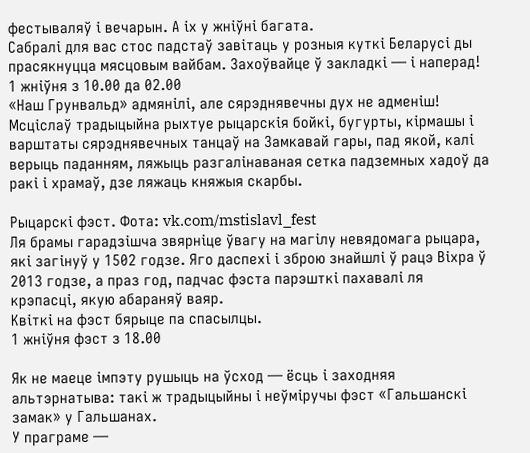фестываляў і вечарын. А іх у жніўні багата.
Сабралі для вас стос падстаў завітаць у розныя куткі Беларусі ды прасякнуцца мясцовым вайбам. Захоўвайце ў закладкі — і наперад!
1 жніўня з 10.00 да 02.00
«Наш Грунвальд» адмянілі, але сярэднявечны дух не адменіш!
Мсціслаў традыцыйна рыхтуе рыцарскія бойкі, бугурты, кірмашы і варштаты сярэднявечных танцаў на Замкавай гары, пад якой, калі верыць паданням, ляжыць разгалінаваная сетка падземных хадоў да ракі і храмаў, дзе ляжаць княжыя скарбы.

Рыцарскі фэст. Фота: vk.com/mstislavl_fest
Ля брамы гарадзішча звярніце ўвагу на магілу невядомага рыцара, які загінуў у 1502 годзе. Яго даспехі і зброю знайшлі ў рацэ Віхра ў 2013 годзе, а праз год, падчас фэста парэшткі пахавалі ля крэпасці, якую абараняў ваяр.
Квіткі на фэст бярыце па спасылцы.
1 жніўня фэст з 18.00

Як не маеце імпэту рушыць на ўсход — ёсць і заходняя альтэрнатыва: такі ж традыцыйны і неўміручы фэст «Гальшанскі замак» у Гальшанах.
У праграме —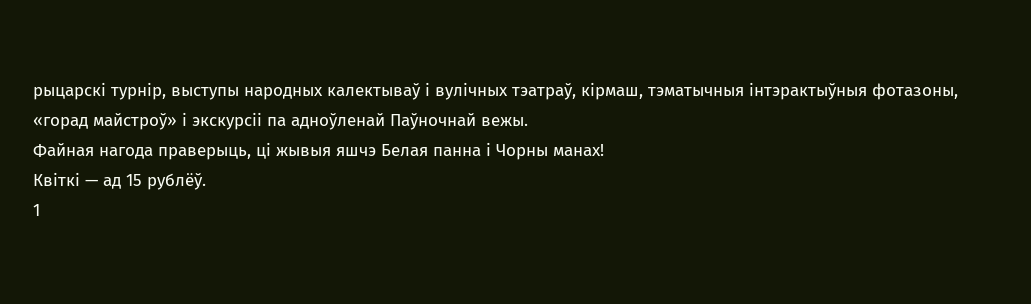рыцарскі турнір, выступы народных калектываў і вулічных тэатраў, кірмаш, тэматычныя інтэрактыўныя фотазоны, «горад майстроў» і экскурсіі па адноўленай Паўночнай вежы.
Файная нагода праверыць, ці жывыя яшчэ Белая панна і Чорны манах!
Квіткі — ад 15 рублёў.
1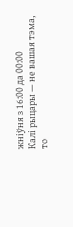жніўня з 16:00 да 00:00
Калі рыцары — не вашая тэма, то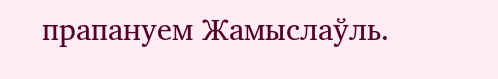прапануем Жамыслаўль.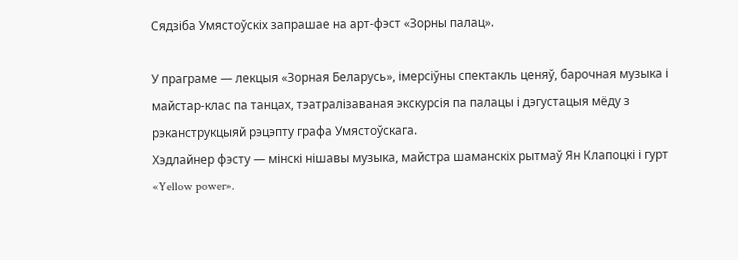Сядзіба Умястоўскіх запрашае на арт-фэст «Зорны палац».

У праграме — лекцыя «Зорная Беларусь», імерсіўны спектакль ценяў, барочная музыка і майстар-клас па танцах, тэатралізаваная экскурсія па палацы і дэгустацыя мёду з рэканструкцыяй рэцэпту графа Умястоўскага.
Хэдлайнер фэсту — мінскі нішавы музыка, майстра шаманскіх рытмаў Ян Клапоцкі і гурт «Yellow power».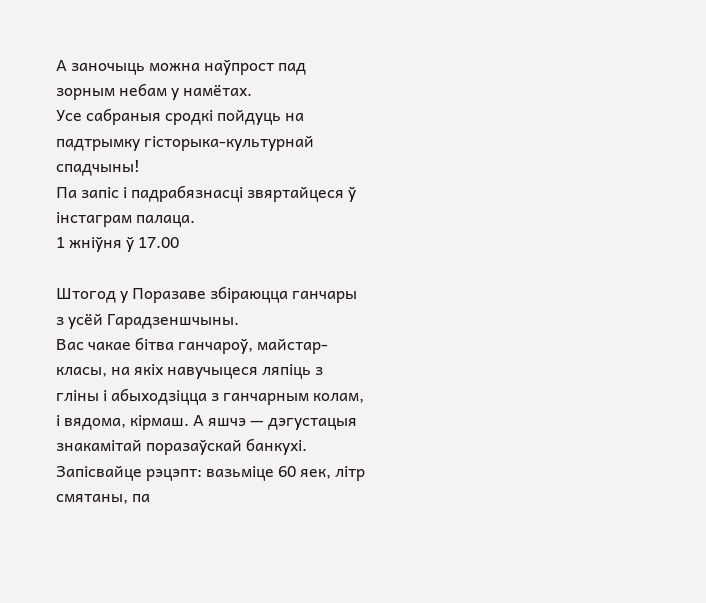А заночыць можна наўпрост пад зорным небам у намётах.
Усе сабраныя сродкі пойдуць на падтрымку гісторыка-культурнай спадчыны!
Па запіс і падрабязнасці звяртайцеся ў інстаграм палаца.
1 жніўня ў 17.00

Штогод у Поразаве збіраюцца ганчары з усёй Гарадзеншчыны.
Вас чакае бітва ганчароў, майстар-класы, на якіх навучыцеся ляпіць з гліны і абыходзіцца з ганчарным колам, і вядома, кірмаш. А яшчэ — дэгустацыя знакамітай поразаўскай банкухі.
Запісвайце рэцэпт: вазьміце 60 яек, літр смятаны, па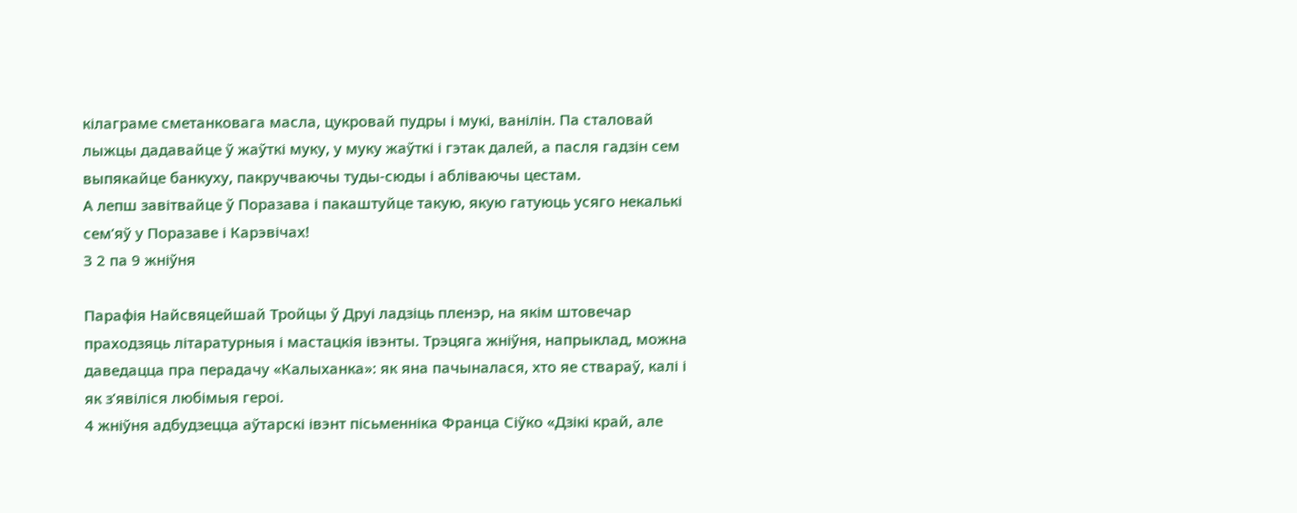кілаграме сметанковага масла, цукровай пудры і мукі, ванілін. Па сталовай лыжцы дадавайце ў жаўткі муку, у муку жаўткі і гэтак далей, а пасля гадзін сем выпякайце банкуху, пакручваючы туды-сюды і абліваючы цестам.
А лепш завітвайце ў Поразава і пакаштуйце такую, якую гатуюць усяго некалькі сем’яў у Поразаве і Карэвічах!
З 2 па 9 жніўня

Парафія Найсвяцейшай Тройцы ў Друі ладзіць пленэр, на якім штовечар праходзяць літаратурныя і мастацкія івэнты. Трэцяга жніўня, напрыклад, можна даведацца пра перадачу «Калыханка»: як яна пачыналася, хто яе ствараў, калі і як з’явіліся любімыя героі.
4 жніўня адбудзецца аўтарскі івэнт пісьменніка Франца Сіўко «Дзікі край, але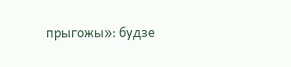прыгожы»: будзе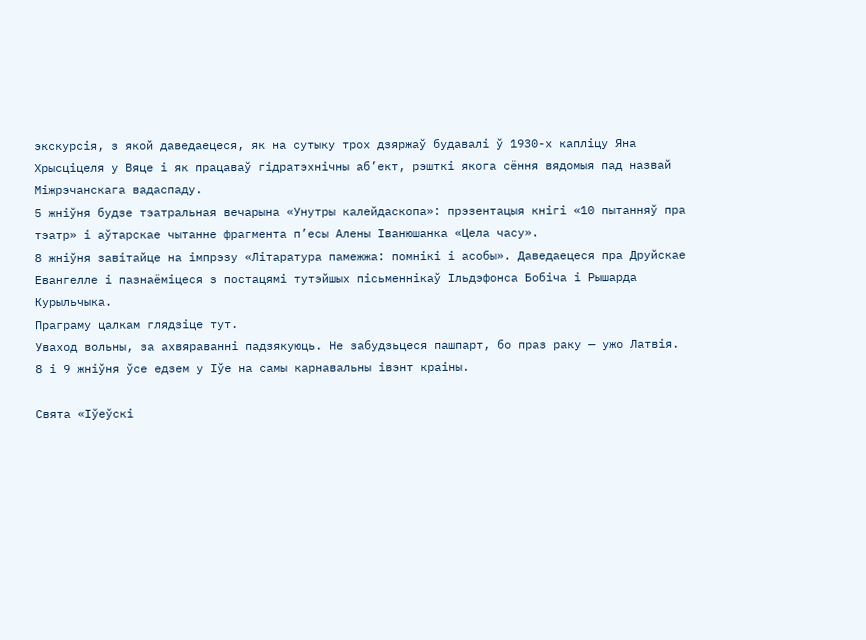экскурсія, з якой даведаецеся, як на сутыку трох дзяржаў будавалі ў 1930-х капліцу Яна Хрысціцеля у Вяце і як працаваў гідратэхнічны аб’ект, рэшткі якога сёння вядомыя пад назвай Міжрэчанскага вадаспаду.
5 жніўня будзе тэатральная вечарына «Унутры калейдаскопа»: прэзентацыя кнігі «10 пытанняў пра тэатр» і аўтарскае чытанне фрагмента п’есы Алены Іванюшанка «Цела часу».
8 жніўня завітайце на імпрэзу «Літаратура памежжа: помнікі і асобы». Даведаецеся пра Друйскае Евангелле і пазнаёміцеся з постацямі тутэйшых пісьменнікаў Ільдэфонса Бобіча і Рышарда Курыльчыка.
Праграму цалкам глядзіце тут.
Уваход вольны, за ахвяраванні падзякуюць. Не забудзьцеся пашпарт, бо праз раку — ужо Латвія.
8 і 9 жніўня ўсе едзем у Іўе на самы карнавальны івэнт краіны.

Свята «Іўеўскі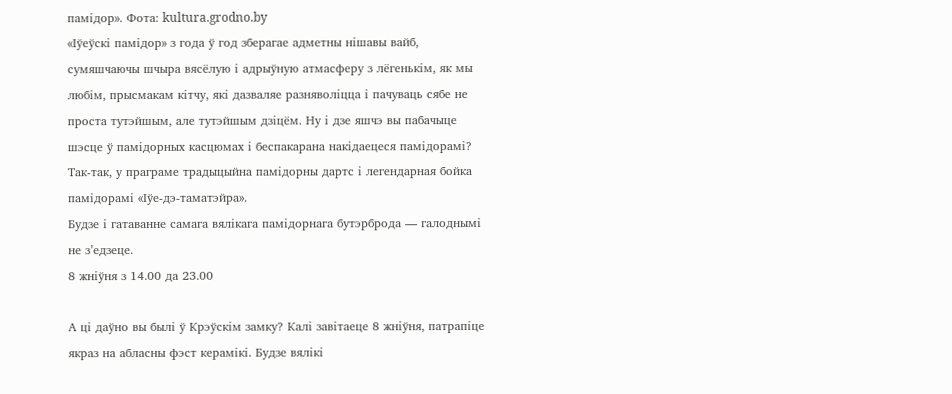памідор». Фота: kultura.grodno.by
«Іўеўскі памідор» з года ў год зберагае адметны нішавы вайб, сумяшчаючы шчыра вясёлую і адрыўную атмасферу з лёгенькім, як мы любім, прысмакам кітчу, які дазваляе разняволіцца і пачуваць сябе не проста тутэйшым, але тутэйшым дзіцём. Ну і дзе яшчэ вы пабачыце шэсце ў памідорных касцюмах і беспакарана накідаецеся памідорамі?
Так-так, у праграме традыцыйна памідорны дартс і легендарная бойка памідорамі «Іўе-дэ-таматэйра».
Будзе і гатаванне самага вялікага памідорнага бутэрброда — галоднымі не з’едзеце.
8 жніўня з 14.00 да 23.00

А ці даўно вы былі ў Крэўскім замку? Калі завітаеце 8 жніўня, патрапіце якраз на абласны фэст керамікі. Будзе вялікі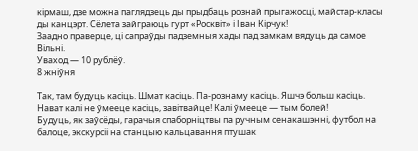кірмаш, дзе можна паглядзець ды прыдбаць рознай прыгажосці, майстар-класы ды канцэрт. Сёлета зайграюць гурт «Росквіт» і Іван Кірчук!
Заадно праверце, ці сапраўды падземныя хады пад замкам вядуць да самое Вільні.
Уваход — 10 рублёў.
8 жніўня

Так, там будуць касіць. Шмат касіць. Па-рознаму касіць. Яшчэ больш касіць. Нават калі не ўмееце касіць, завітвайце! Калі ўмееце — тым болей!
Будуць, як заўсёды, гарачыя спаборніцтвы па ручным сенакашэнні, футбол на балоце, экскурсіі на станцыю кальцавання птушак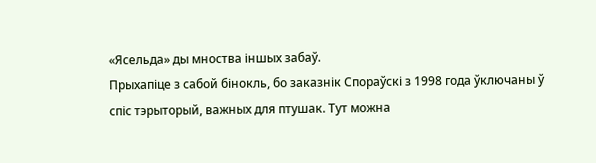«Ясельда» ды мноства іншых забаў.
Прыхапіце з сабой бінокль, бо заказнік Спораўскі з 1998 года ўключаны ў спіс тэрыторый, важных для птушак. Тут можна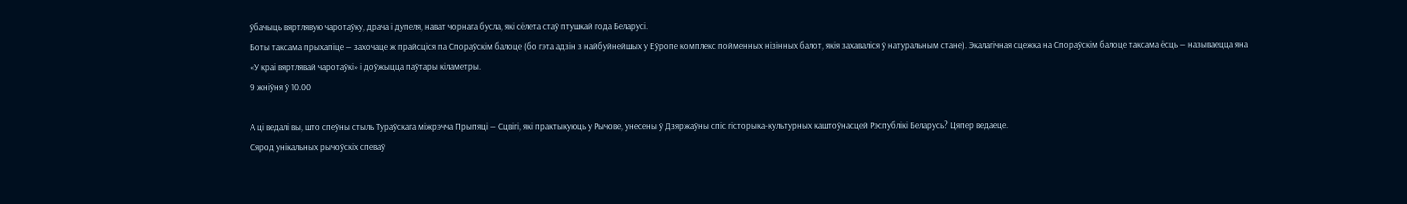ўбачыць вяртлявую чаротаўку, драча і дупеля, нават чорнага бусла, які сёлета стаў птушкай года Беларусі.
Боты таксама прыхапіце — захочаце ж прайсціся па Спораўскім балоце (бо гэта адзін з найбуйнейшых у Еўропе комплекс пойменных нізінных балот, якія захаваліся ў натуральным стане). Экалагічная сцежка на Спораўскім балоце таксама ёсць — называецца яна «У краі вяртлявай чаротаўкі» і доўжыцца паўтары кіламетры.
9 жніўня ў 10.00

А ці ведалі вы, што спеўны стыль Тураўскага міжрэчча Прыпяці — Сцвігі, які практыкуюць у Рычове, унесены ў Дзяржаўны спіс гісторыка-культурных каштоўнасцей Рэспублікі Беларусь? Цяпер ведаеце.
Сярод унікальных рычоўскіх спеваў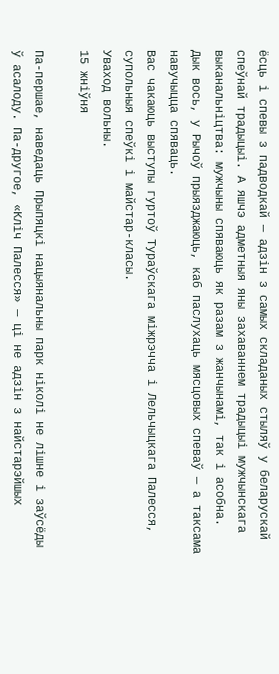ёсць і спевы з падводкай — адзін з самых складаных стыляў у беларускай спеўнай традыцыі. А яшчэ адметныя яны захаваннем традыцыі мужчынскага выканальніцтва: мужчыны спяваюць як разам з жанчынамі, так і асобна.
Дык вось, у Рычоў прыязджаюць, каб паслухаць мясцовых спеваў — а таксама навучыцца спяваць.
Вас чакаюць выступы гуртоў Тураўскага міжрэчча і Лельчыцкага Палесся, супольныя спеўкі і майстар-класы.
Уваход вольны.
15 жніўня

Па-першае, наведаць Прыпяцкі нацыянальны парк ніколі не лішне і заўсёды ў асалоду. Па-другое, «Кліч Палесся» — ці не адзін з найстарэйшых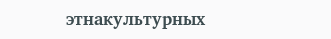этнакультурных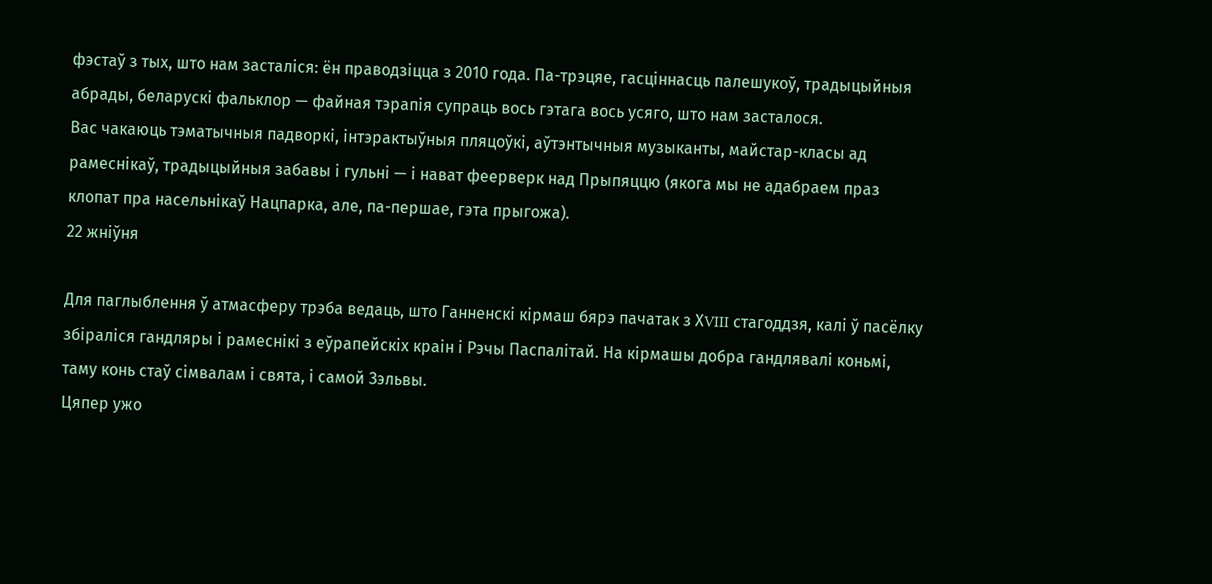фэстаў з тых, што нам засталіся: ён праводзіцца з 2010 года. Па-трэцяе, гасціннасць палешукоў, традыцыйныя абрады, беларускі фальклор — файная тэрапія супраць вось гэтага вось усяго, што нам засталося.
Вас чакаюць тэматычныя падворкі, інтэрактыўныя пляцоўкі, аўтэнтычныя музыканты, майстар-класы ад рамеснікаў, традыцыйныя забавы і гульні — і нават феерверк над Прыпяццю (якога мы не адабраем праз клопат пра насельнікаў Нацпарка, але, па-першае, гэта прыгожа).
22 жніўня

Для паглыблення ў атмасферу трэба ведаць, што Ганненскі кірмаш бярэ пачатак з ХVIII стагоддзя, калі ў пасёлку збіраліся гандляры і рамеснікі з еўрапейскіх краін і Рэчы Паспалітай. На кірмашы добра гандлявалі коньмі, таму конь стаў сімвалам і свята, і самой Зэльвы.
Цяпер ужо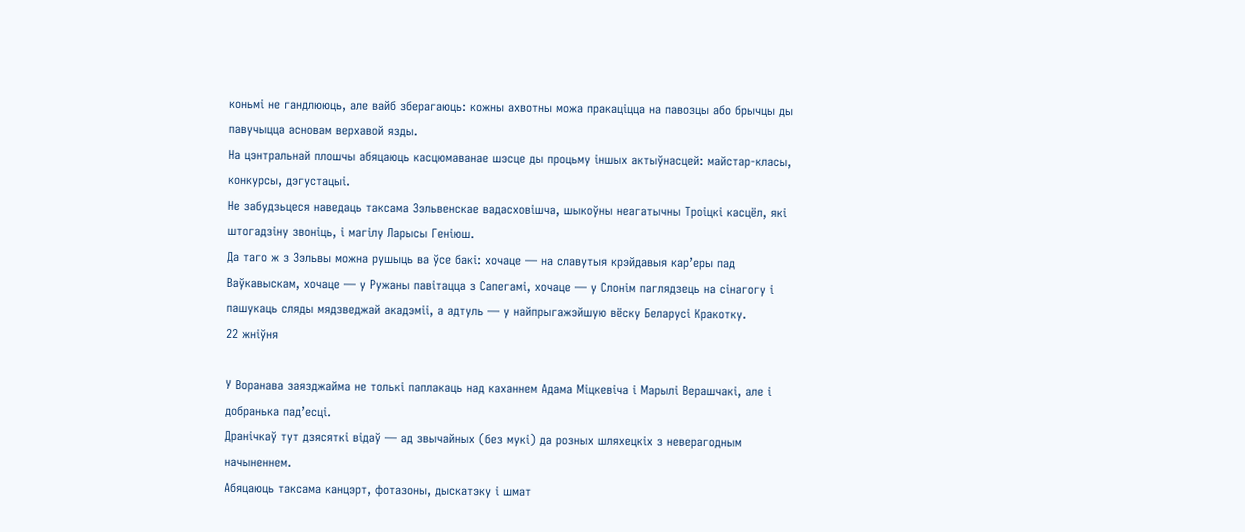коньмі не гандлююць, але вайб зберагаюць: кожны ахвотны можа пракаціцца на павозцы або брычцы ды павучыцца асновам верхавой язды.
На цэнтральнай плошчы абяцаюць касцюмаванае шэсце ды процьму іншых актыўнасцей: майстар-класы, конкурсы, дэгустацыі.
Не забудзьцеся наведаць таксама Зэльвенскае вадасховішча, шыкоўны неагатычны Троіцкі касцёл, які штогадзіну звоніць, і магілу Ларысы Геніюш.
Да таго ж з Зэльвы можна рушыць ва ўсе бакі: хочаце — на славутыя крэйдавыя кар’еры пад Ваўкавыскам, хочаце — у Ружаны павітацца з Сапегамі, хочаце — у Слонім паглядзець на сінагогу і пашукаць сляды мядзведжай акадэміі, а адтуль — у найпрыгажэйшую вёску Беларусі Кракотку.
22 жніўня

У Воранава заязджайма не толькі паплакаць над каханнем Адама Міцкевіча і Марылі Верашчакі, але і добранька пад’есці.
Дранічкаў тут дзясяткі відаў — ад звычайных (без мукі) да розных шляхецкіх з неверагодным начыненнем.
Абяцаюць таксама канцэрт, фотазоны, дыскатэку і шмат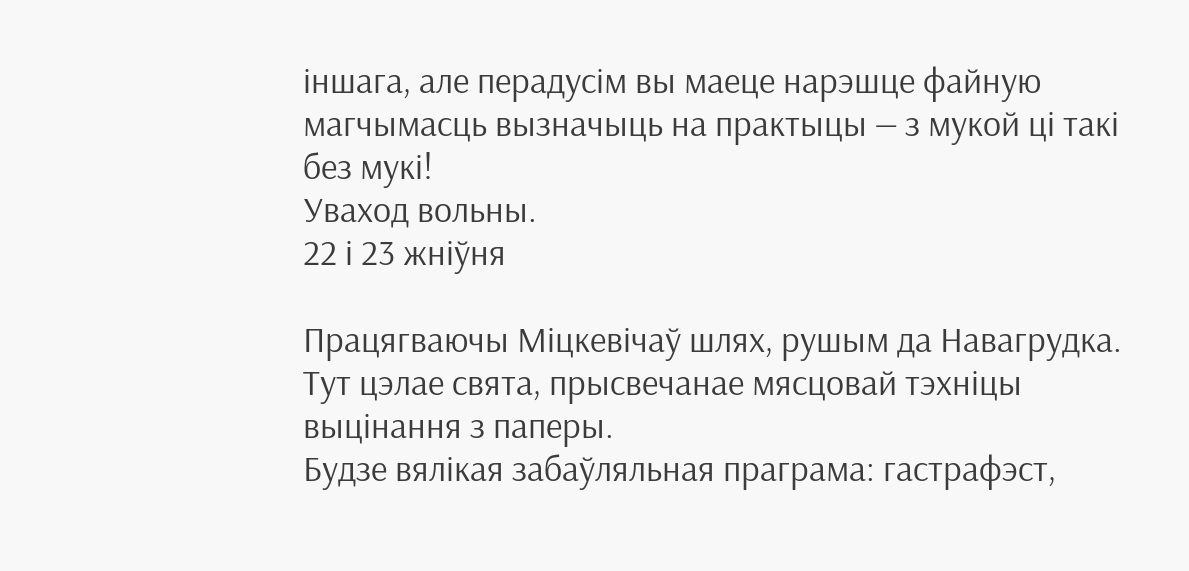іншага, але перадусім вы маеце нарэшце файную магчымасць вызначыць на практыцы — з мукой ці такі без мукі!
Уваход вольны.
22 і 23 жніўня

Працягваючы Міцкевічаў шлях, рушым да Навагрудка. Тут цэлае свята, прысвечанае мясцовай тэхніцы выцінання з паперы.
Будзе вялікая забаўляльная праграма: гастрафэст,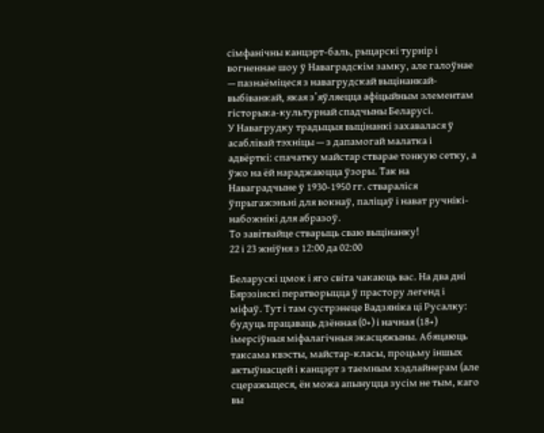сімфанічны канцэрт-баль, рыцарскі турнір і вогненнае шоу ў Наваградскім замку, але галоўнае — пазнаёміцеся з навагрудскай выцінанкай-выбіванкай, якая з’яўляецца афіцыйным элементам гісторыка-культурнай спадчыны Беларусі.
У Навагрудку традыцыя выцінанкі захавалася ў асаблівай тэхніцы — з дапамогай малатка і адвёрткі: спачатку майстар стварае тонкую сетку, а ўжо на ёй нараджаюцца ўзоры. Так на Наваградчыне ў 1930-1950 гг. ствараліся ўпрыгажэньні для вокнаў, паліцаў і нават ручнікі-набожнікі для абразоў.
То завітвайце стварыць сваю выцінанку!
22 і 23 жніўня з 12:00 да 02:00

Беларускі цмок і яго світа чакаюць вас. На два дні Бярэзінскі ператворыцца ў прастору легенд і міфаў. Тут і там сустрэнеце Вадзяніка ці Русалку: будуць працаваць дзённая (0+) і начная (18+) імерсіўныя міфалагічныя экасцяжыны. Абяцаюць таксама квэсты, майстар-класы, процьму іншых актыўнасцей і канцэрт з таемным хэдлайнерам (але сцеражыцеся, ён можа апынуцца зусім не тым, каго вы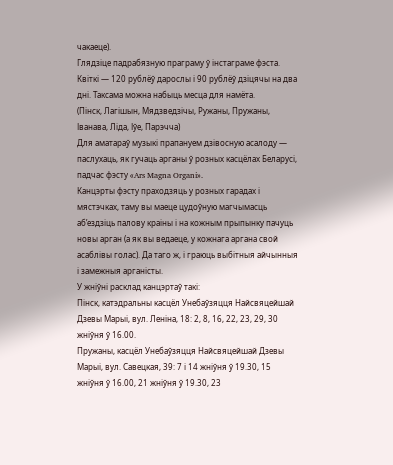чакаеце).
Глядзіце падрабязную праграму ў інстаграме фэста.
Квіткі — 120 рублёў дарослы і 90 рублёў дзіцячы на два дні. Таксама можна набыць месца для намёта.
(Пінск, Лагішын, Мядзведзічы, Ружаны, Пружаны, Іванава, Ліда, Іўе, Парэчча)
Для аматараў музыкі прапануем дзівосную асалоду — паслухаць, як гучаць арганы ў розных касцёлах Беларусі, падчас фэсту «Ars Magna Organi».
Канцэрты фэсту праходзяць у розных гарадах і мястэчках, таму вы маеце цудоўную магчымасць аб’ездзіць палову краіны і на кожным прыпынку пачуць новы арган (а як вы ведаеце, у кожнага аргана свой асаблівы голас). Да таго ж, і граюць выбітныя айчынныя і замежныя арганісты.
У жніўні расклад канцэртаў такі:
Пінск, катэдральны касцёл Унебаўзяцця Найсвяцейшай Дзевы Марыі, вул. Леніна, 18: 2, 8, 16, 22, 23, 29, 30 жніўня ў 16.00.
Пружаны, касцёл Унебаўзяцця Найсвяцейшай Дзевы Марыі, вул. Савецкая, 39: 7 і 14 жніўня ў 19.30, 15 жніўня ў 16.00, 21 жніўня ў 19.30, 23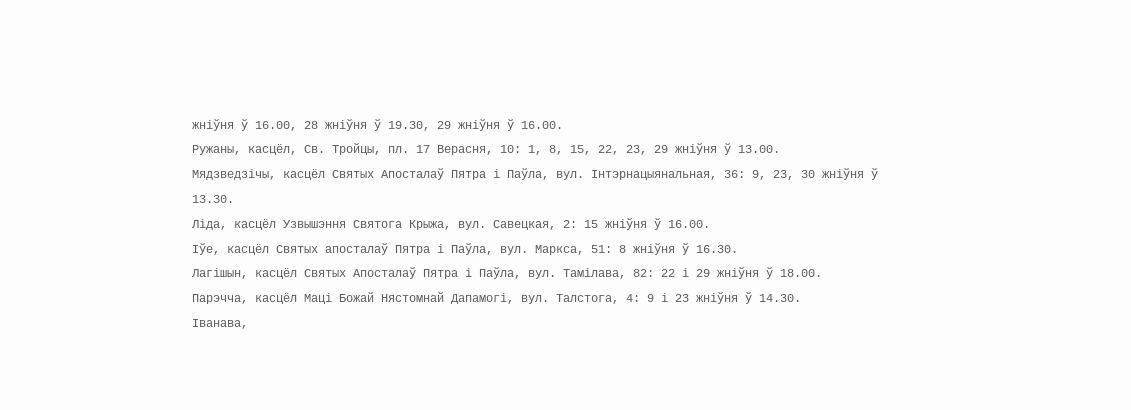жніўня ў 16.00, 28 жніўня ў 19.30, 29 жніўня ў 16.00.
Ружаны, касцёл, Св. Тройцы, пл. 17 Верасня, 10: 1, 8, 15, 22, 23, 29 жніўня ў 13.00.
Мядзведзічы, касцёл Святых Апосталаў Пятра і Паўла, вул. Інтэрнацыянальная, 36: 9, 23, 30 жніўня ў 13.30.
Ліда, касцёл Узвышэння Святога Крыжа, вул. Савецкая, 2: 15 жніўня ў 16.00.
Іўе, касцёл Святых апосталаў Пятра і Паўла, вул. Маркса, 51: 8 жніўня ў 16.30.
Лагішын, касцёл Святых Апосталаў Пятра і Паўла, вул. Тамілава, 82: 22 і 29 жніўня ў 18.00.
Парэчча, касцёл Маці Божай Нястомнай Дапамогі, вул. Талстога, 4: 9 і 23 жніўня ў 14.30.
Іванава,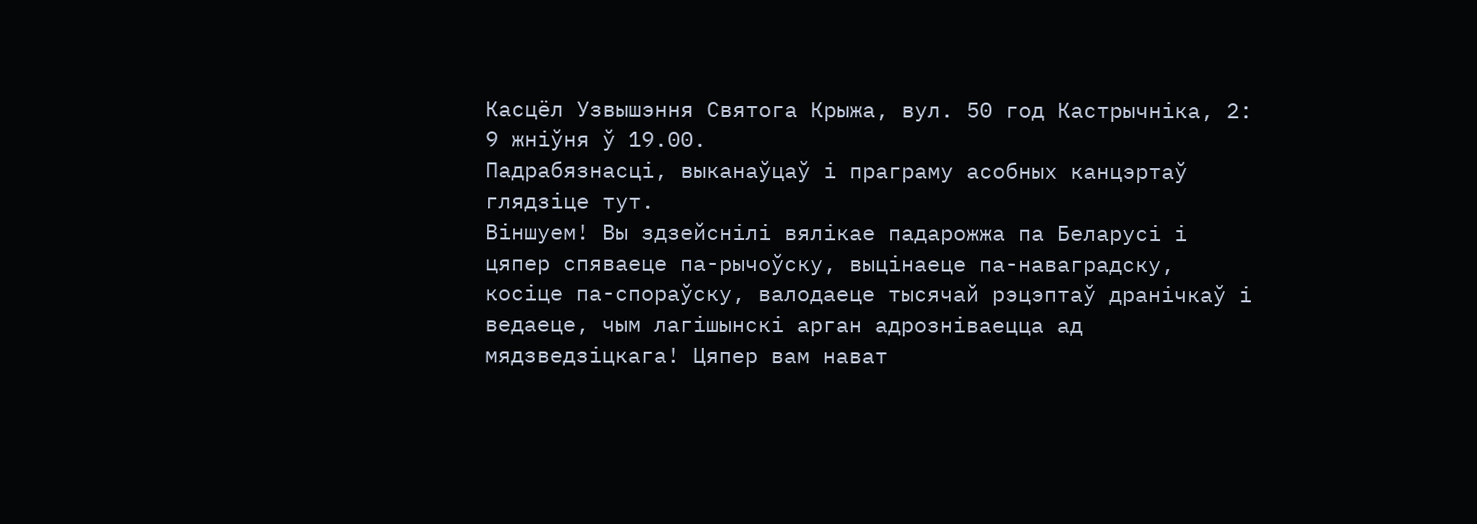Касцёл Узвышэння Святога Крыжа, вул. 50 год Кастрычніка, 2: 9 жніўня ў 19.00.
Падрабязнасці, выканаўцаў і праграму асобных канцэртаў глядзіце тут.
Віншуем! Вы здзейснілі вялікае падарожжа па Беларусі і цяпер спяваеце па-рычоўску, выцінаеце па-наваградску, косіце па-спораўску, валодаеце тысячай рэцэптаў дранічкаў і ведаеце, чым лагішынскі арган адрозніваецца ад мядзведзіцкага! Цяпер вам нават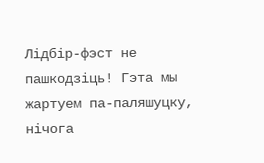Лідбір-фэст не пашкодзіць! Гэта мы жартуем па-паляшуцку, нічога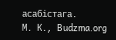асабістага.
М. К., Budzma.org